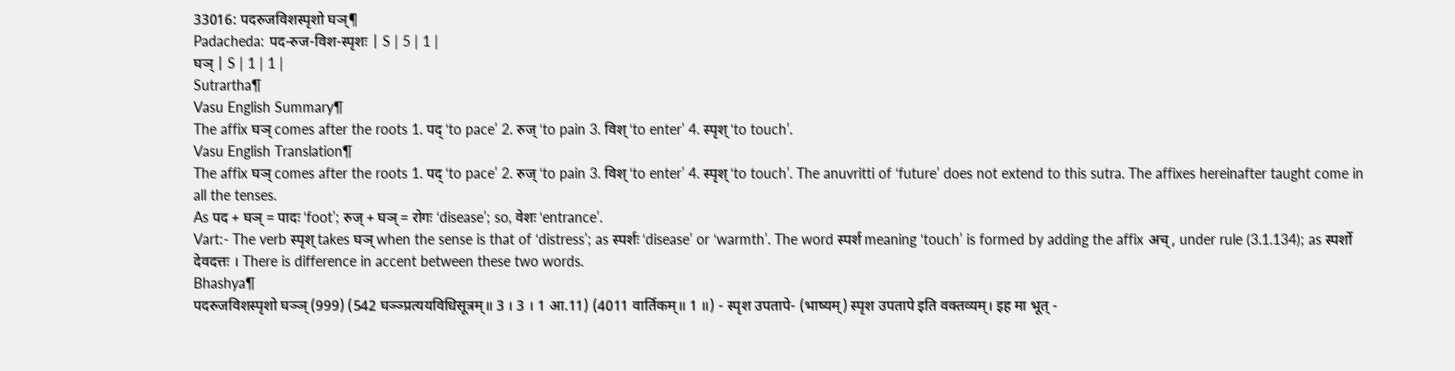33016: पदरुजविशस्पृशो घञ्¶
Padacheda: पद-रुज-विश-स्पृशः | S | 5 | 1 |
घञ् | S | 1 | 1 |
Sutrartha¶
Vasu English Summary¶
The affix घञ् comes after the roots 1. पद् ‘to pace’ 2. रुज् ‘to pain 3. विश् ‘to enter’ 4. स्पृश् ‘to touch’.
Vasu English Translation¶
The affix घञ् comes after the roots 1. पद् ‘to pace’ 2. रुज् ‘to pain 3. विश् ‘to enter’ 4. स्पृश् ‘to touch’. The anuvritti of ‘future’ does not extend to this sutra. The affixes hereinafter taught come in all the tenses.
As पद + घञ् = पादः ‘foot’; रुज् + घञ् = रोगः ‘disease’; so, वेशः ‘entrance’.
Vart:- The verb स्पृश् takes घञ् when the sense is that of ‘distress’; as स्पर्शः ‘disease’ or ‘warmth’. The word स्पर्श meaning ‘touch’ is formed by adding the affix अच्, under rule (3.1.134); as स्पर्शो देवदत्तः । There is difference in accent between these two words.
Bhashya¶
पदरुजविशस्पृशो घञ्ञ् (999) (542 घञ्ञ्प्रत्ययविधिसूत्रम्॥ 3 । 3 । 1 आ.11) (4011 वार्तिकम्॥ 1 ॥) - स्पृश उपतापे- (भाष्यम्) स्पृश उपतापे इति वक्तव्यम्। इह मा भूत् -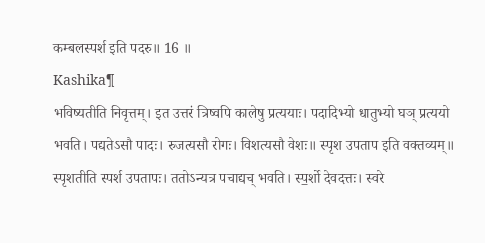कम्बलस्पर्श इति पदरु॥ 16 ॥
Kashika¶
भविष्यतीति निवृत्तम्। इत उत्तरं त्रिष्वपि कालेषु प्रत्ययाः। पदादिभ्यो धातुभ्यो घञ् प्रत्ययो भवति। पद्यतेऽसौ पादः। रुजत्यसौ रोगः। विशत्यसौ वेशः॥ स्पृश उपताप इति वक्तव्यम्॥ स्पृशतीति स्पर्श उपतापः। ततोऽन्यत्र पचाद्यच् भवति। स्प॒र्शो देवदत्तः। स्वरे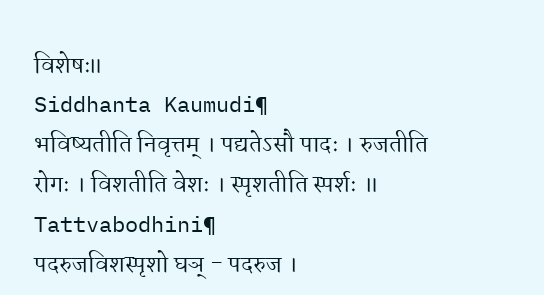विशेषः॥
Siddhanta Kaumudi¶
भविष्यतीति निवृत्तम् । पद्यतेऽसौ पादः । रुजतीति रोगः । विशतीति वेशः । स्पृशतीति स्पर्शः ॥
Tattvabodhini¶
पदरुजविशस्पृशो घञ् - पदरुज ।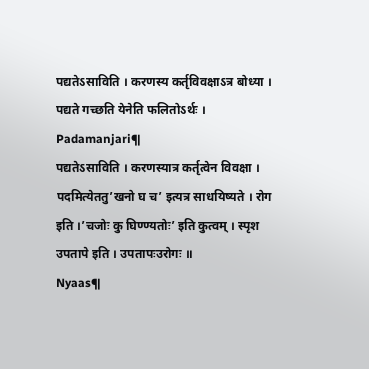पद्यतेऽसाविति । करणस्य कर्तृविवक्षाऽत्र बोध्या । पद्यते गच्छति येनेति फलितोऽर्थः ।
Padamanjari¶
पद्यतेऽसाविति । करणस्यात्र कर्तृत्वेन विवक्षा । पदमित्येततु’खनो घ च’ इत्यत्र साधयिष्यते । रोग इति ।’चजोः कु घिण्ण्यतोः’ इति कुत्वम् । स्पृश उपतापे इति । उपतापःउरोगः ॥
Nyaas¶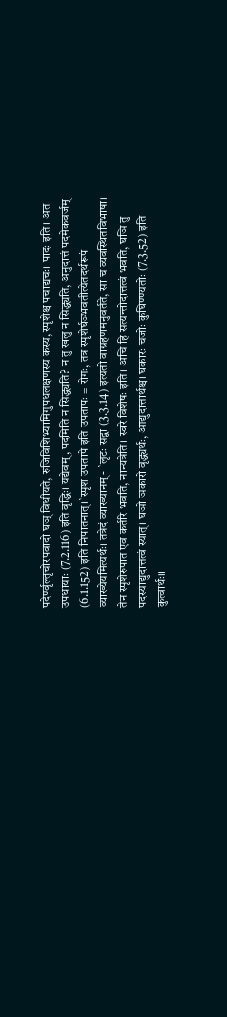पदेर्ण्वृल्तृचोरपवादो घञ् विधीयते, रुजिविशिभ्यामिगुपधलक्षणस्य कस्य, स्पृशेश्च पचाद्यचः। पादः इति। अत उपधायाः (7.2.116) इति वृद्धिः। यद्येवम्, पदमिति न सिद्ध्यति? न तु खलु न सिद्ध्यति, अनुदात्तं पदमेकवर्जम् (6.1.152) इति निपातनात्।`स्पृश उपतापे इति उपतापः = रोगः, तत्र स्पृशेर्घञ्भवतीत्येतदर्थरूपं व्याख्येयमित्यर्थः। तत्रेदं व्याख्यानम् - `लृटः सद्वा (3.3.14) इत्यतो वाग्रहणमनुवर्तते, सा च व्यवस्थितविभाषा। तेन स्पृशेरुपात एव कर्तरि भवति, नान्यत्रेति। स्वरे विशेषः इति। अचि हि सत्यन्तोदात्तत्वं भवति, घञि तु पदस्याद्युदात्तत्वं स्यात्। घञो ञकारो वृद्ध्यर्थः, आद्युदात्तार्थश्च। घकारः चजोः कुघिण्ण्यतोः (7.3.52) इति कुत्वार्थः॥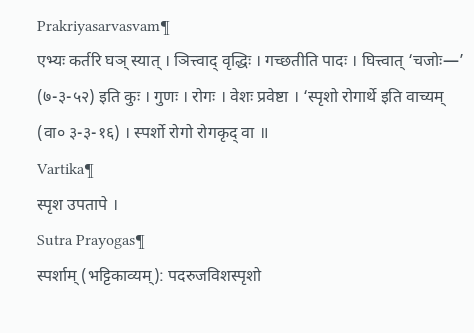Prakriyasarvasvam¶
एभ्यः कर्तरि घञ् स्यात् । ञित्त्वाद् वृद्धिः । गच्छतीति पादः । घित्त्वात् ‘चजोः—’ (७-३-५२) इति कुः । गुणः । रोगः । वेशः प्रवेष्टा । ‘स्पृशो रोगार्थे इति वाच्यम् (वा० ३-३-१६) । स्पर्शो रोगो रोगकृद् वा ॥
Vartika¶
स्पृश उपतापे ।
Sutra Prayogas¶
स्पर्शाम् (भट्टिकाव्यम्): पदरुजविशस्पृशो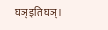घञ् इति घञ्।